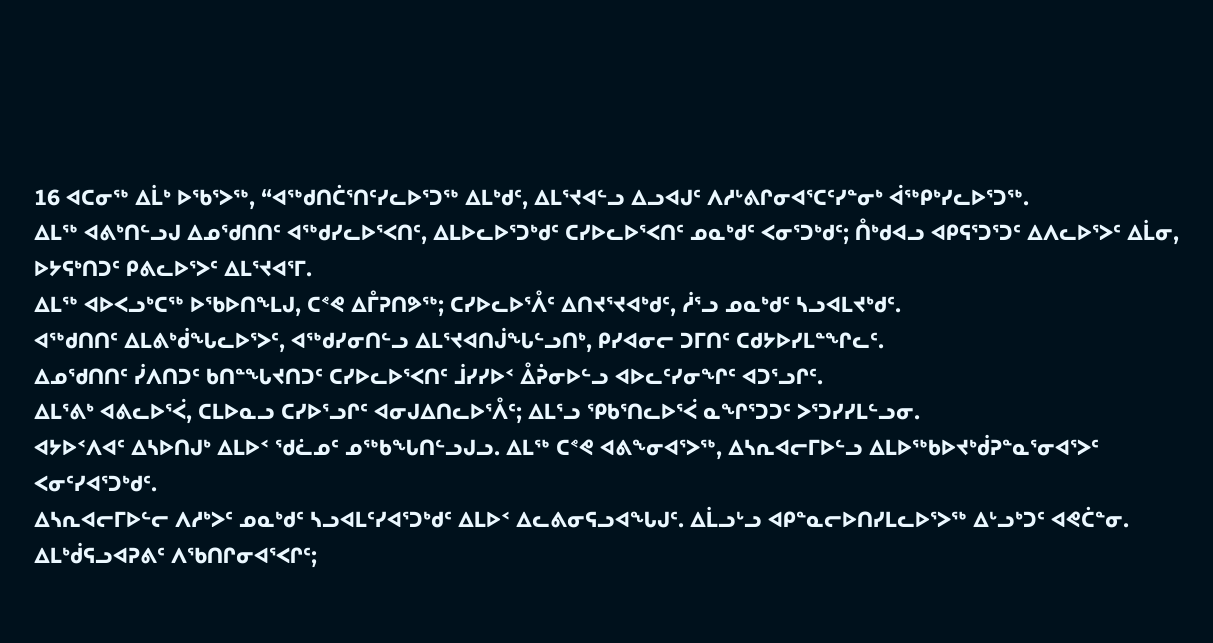16 ᐊᑕᓂᖅ ᐃᒫᒃ ᐅᖃᕐᐳᖅ, “ᐊᖅᑯᑎᑖᕐᑎᑦᓯᓚᐅᕐᑐᖅ ᐃᒪᒃᑯᑦ, ᐃᒪᕐᔪᐊᓪᓗ ᐃᓗᐊᒍᑦ ᐱᓱᒡᕕᒋᓂᐊᕐᑕᑦᓯᓐᓂᒃ ᐋᖅᑭᒃᓯᓚᐅᕐᑐᖅ.
ᐃᒪᖅ ᐊᕕᒃᑎᓪᓗᒍ ᐃᓄᖁᑎᑎᑦ ᐊᖅᑯᓯᓚᐅᕐᐸᑎᑦ, ᐃᒪᐅᓚᐅᕐᑐᒃᑯᑦ ᑕᓯᐅᓚᐅᕐᐸᑎᑦ ᓄᓇᒃᑯᑦ ᐸᓂᕐᑐᒃᑯᑦ; ᑍᒃᑯᐊᓗ ᐊᑭᕋᕐᑐᕐᑐᑦ ᐃᐱᓚᐅᕐᐳᑦ ᐃᒫᓂ, ᐅᔭᕋᒃᑎᑐᑦ ᑭᕕᓚᐅᕐᐳᑦ ᐃᒪᕐᔪᐊᕐᒥ.
ᐃᒪᖅ ᐊᐅᐸᓗᒃᑕᖅ ᐅᖃᐅᑎᖕᒪᒍ, ᑕᕝᕙ ᐃᒤᕈᑎᕗᖅ; ᑕᓯᐅᓚᐅᕐᐰᑦ ᐃᑎᔪᕐᔪᐊᒃᑯᑦ, ᓲᕐᓗ ᓄᓇᒃᑯᑦ ᓴᓗᐊᒪᔪᒃᑯᑦ.
ᐊᖅᑯᑎᑎᑦ ᐃᒪᕕᒃᑰᖓᓚᐅᕐᐳᑦ, ᐊᖅᑯᓯᓂᑎᓪᓗ ᐃᒪᕐᔪᐊᑎᒎᖓᓪᓗᑎᒃ, ᑭᓯᐊᓂᓕ ᑐᒥᑎᑦ ᑕᑯᔭᐅᓯᒪᓐᖏᓚᑦ.
ᐃᓄᖁᑎᑎᑦ ᓰᐱᑎᑐᑦ ᑲᑎᓐᖓᔪᑎᑐᑦ ᑕᓯᐅᓚᐅᕐᐸᑎᑦ ᒨᓯᓯᐅᑉ ᐂᕉᓂᐅᓪᓗ ᐊᐅᓚᑦᓯᓂᖏᑦ ᐊᑐᕐᓗᒋᑦ.
ᐃᒪᕐᕕᒃ ᐊᕕᓚᐅᕐᐹ, ᑕᒪᐅᓇᓗ ᑕᓯᐅᕐᓗᒋᑦ ᐊᓂᒍᐃᑎᓚᐅᕐᐰᑦ; ᐃᒪᕐᓗ ᕿᑲᕐᑎᓚᐅᕐᐹ ᓇᖏᕐᑐᑐᑦ ᐳᕐᑐᓯᓯᒪᓪᓗᓂ.
ᐊᔭᐅᑉᐱᐊᑦ ᐃᓴᐅᑎᒍᒃ ᐃᒪᐅᑉ ᖁᓛᓄᑦ ᓄᖅᑲᖓᑎᓪᓗᒍᓗ. ᐃᒪᖅ ᑕᕝᕙ ᐊᕕᖕᓂᐊᕐᐳᖅ, ᐃᓴᕆᐊᓕᒥᐅᓪᓗ ᐃᒪᐅᖅᑲᐅᔪᒃᑰᕈᓐᓇᕐᓂᐊᕐᐳᑦ ᐸᓂᑦᓯᐊᕐᑐᒃᑯᑦ.
ᐃᓴᕆᐊᓕᒥᐅᓪᓕ ᐱᓱᒃᐳᑦ ᓄᓇᒃᑯᑦ ᓴᓗᐊᒪᑦᓯᐊᕐᑐᒃᑯᑦ ᐃᒪᐅᑉ ᐃᓚᕕᓂᕋᓗᐊᖓᒍᑦ. ᐃᒫᓗᒡᓗ ᐊᑭᓐᓇᓕᐅᑎᓯᒪᓚᐅᕐᐳᖅ ᐃᒡᓗᒃᑐᑦ ᐊᕙᑖᓐᓂ.
ᐃᒪᒃᑰᕋᓗᐊᕈᕕᑦ ᐱᖃᑎᒋᓂᐊᕐᐸᒋᑦ;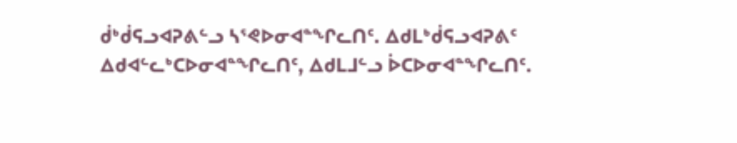ᑰᒃᑰᕋᓗᐊᕈᕕᓪᓗ ᓴᕐᕙᐅᓂᐊᓐᖏᓚᑎᑦ. ᐃᑯᒪᒃᑰᕋᓗᐊᕈᕕᑦ ᐃᑯᐊᓪᓚᒃᑕᐅᓂᐊᓐᖏᓚᑎᑦ, ᐃᑯᒪᒧᓪᓗ ᐆᑕᐅᓂᐊᓐᖏᓚᑎᑦ.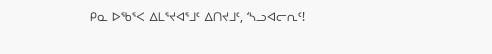ᑭᓇ ᐅᖃᕐᐸ ᐃᒪᕐᔪᐊᕐᒧᑦ ᐃᑎᔪᒧᑦ, ‘ᓴᓗᐊᓕᕆᑦ!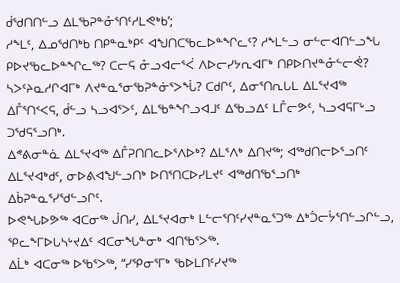ᑰᖁᑎᑎᓪᓗ ᐃᒪᖃᕈᓐᓁᕐᑎᑦᓱᒪᕙᒃᑲ’;
ᓱᖕᒪᑦ, ᐃᓄᖁᑎᒃᑲ ᑎᑭᓐᓇᒃᑭᑦ ᐊᖑᑎᑕᖃᓚᐅᓐᖏᓚᑦ? ᓱᖕᒪᓪᓗ ᓂᓪᓕᐊᑎᓪᓗᖓ ᑭᐅᔪᖃᓚᐅᓐᖏᓚᖅ? ᑕᓕᕋ ᓁᓗᐊᓕᕐᐹ ᐱᐅᓕᓯᔭᕆᐊᒥᒃ ᑎᑭᐅᑎᔪᓐᓁᓪᓕᕚ? ᓴᐳᑦᔨᓇᓱᒋᐊᒥᒃ ᐱᔪᓐᓇᕐᓂᖃᕈᓐᓃᕐᐳᖔ? ᑕᑯᒋᑦ, ᐃᓂᕐᑎᕆᒐᒪ ᐃᒪᕐᔪᐊᖅ ᐃᒤᕐᑎᑉᐸᕋ, ᑰᓪᓗ ᓴᓗᐊᕐᐳᑦ, ᐃᒪᖃᓐᖏᓗᐊᒧᑦ ᐃᖃᓗᐃᑦ ᒪᒤᓕᕗᑦ, ᓴᓗᐊᕋᒥᒡᓗ ᑐᖁᕋᕐᓗᑎᒃ.
ᐃᕝᕕᓂᓐᓈ ᐃᒪᕐᔪᐊᖅ ᐃᒤᕈᑎᑎᓚᐅᕐᐱᐅᒃ? ᐃᒪᕐᐱᒃ ᐃᑎᔪᖅ; ᐊᖅᑯᑎᓕᐅᕐᓗᑎᑦ ᐃᒪᕐᔪᐊᒃᑯᑦ, ᓂᐅᕕᐊᖑᓪᓗᑎᒃ ᐅᑎᕐᑎᑕᐅᓯᒪᔪᑦ ᐊᖅᑯᑎᖃᕐᓗᑎᒃ ᐃᑳᕈᓐᓇᕐᓯᖁᓪᓗᒋᑦ.
ᐅᕙᖓᐅᕗᖅ ᐊᑕᓂᖅ ᒎᑎᓯ, ᐃᒪᕐᔪᐊᓂᒃ ᒪᓪᓕᕐᑎᑦᓯᔪᓐᓇᕐᑐᖅ ᐃᒃᑑᓕᔮᕐᑎᓪᓗᒋᓪᓗ, ᕿᓚᖕᒥᐅᒐᓴᒡᔪᐃᑦ ᐊᑕᓂᖓᓐᓂᒃ ᐊᑎᖃᕐᐳᖅ.
ᐃᒫᒃ ᐊᑕᓂᖅ ᐅᖃᕐᐳᖅ, “ᓯᕿᓂᕐᒥᒃ ᖃᐅᒪᑎᑦᓯᔪᖅ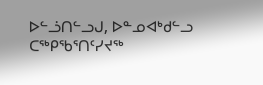ᐅᓪᓘᑎᓪᓗᒍ, ᐅᓐᓄᐊᒃᑯᓪᓗ ᑕᖅᑭᖃᕐᑎᑦᓯᔪᖅ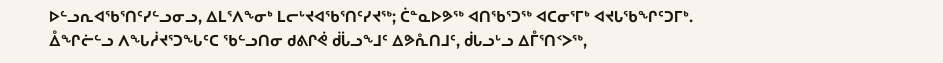ᐅᓪᓗᕆᐊᖃᕐᑎᑦᓯᓪᓗᓂᓗ, ᐃᒪᕐᐱᖕᓂᒃ ᒪᓕᒡᔪᐊᖃᕐᑎᑦᓯᔪᖅ; ᑖᓐᓇᐅᕗᖅ ᐊᑎᖃᕐᑐᖅ ᐊᑕᓂᕐᒥᒃ ᐊᔪᒐᖃᖏᑦᑐᒥᒃ.
ᐂᖏᓖᓪᓗ ᐱᖓᓲᔪᕐᑐᖓᑦᑕ ᖃᓪᓗᑎᓂ ᑯᕕᒋᕚ ᑰᒑᓗᖕᒧᑦ ᐃᕗᕅᑎᒧᑦ, ᑰᒐᓗᒡᓗ ᐃᒤᕐᑎᑉᐳᖅ,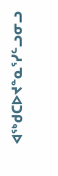ᐊᖅᑯᑕᐅᔪᓐᓇᕐᓯᓪᓗᓂᓗ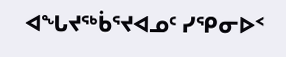ᐊᖓᔪᖅᑳᕐᔪᐊᓄᑦ ᓯᕿᓂᐅᑉ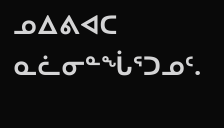ᓄᐃᕕᐊᑕ ᓇᓛᓂᓐᖔᕐᑐᓄᑦ.